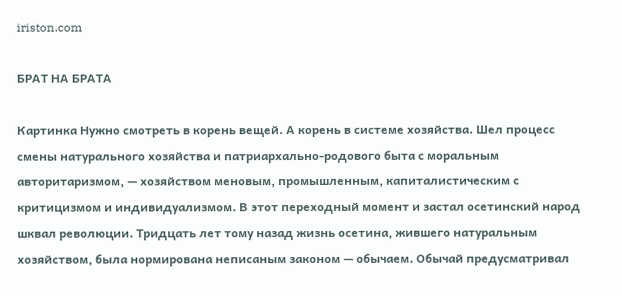iriston.com

БРАТ НА БРАТА

Картинка Нужно смотреть в корень вещей. А корень в системе хозяйства. Шел процесс смены натурального хозяйства и патриархально-родового быта с моральным авторитаризмом, — хозяйством меновым, промышленным, капиталистическим с критицизмом и индивидуализмом. В этот переходный момент и застал осетинский народ шквал революции. Тридцать лет тому назад жизнь осетина, жившего натуральным хозяйством, была нормирована неписаным законом — обычаем. Обычай предусматривал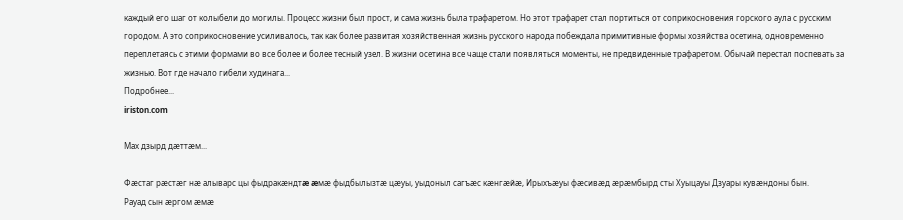каждый его шаг от колыбели до могилы. Процесс жизни был прост, и сама жизнь была трафаретом. Но этот трафарет стал портиться от соприкосновения горского аула с русским городом. А это соприкосновение усиливалось, так как более развитая хозяйственная жизнь русского народа побеждала примитивные формы хозяйства осетина, одновременно переплетаясь с этими формами во все более и более тесный узел. В жизни осетина все чаще стали появляться моменты, не предвиденные трафаретом. Обычай перестал поспевать за жизнью. Вот где начало гибели худинага...
Подробнее...
iriston.com

Мах дзырд дæттæм...

Фæстаг рæстæг нæ алыварс цы фыдракæндтæ æмæ фыдбылызтæ цæуы, уыдоныл сагъæс кæнгæйæ, Ирыхъæуы фæсивæд æрæмбырд сты Хуыцауы Дзуары кувæндоны бын.
Рауад сын æргом æмæ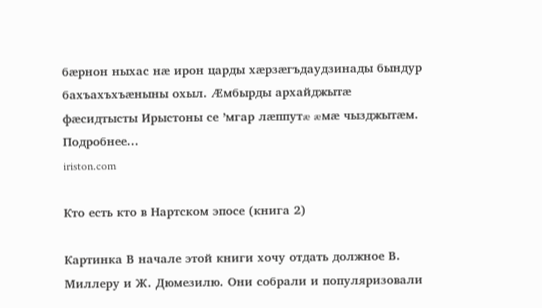бæрнон ныхас нæ ирон царды хæрзæгъдаудзинады бындур бахъахъхъæныны охыл. Æмбырды архайджытæ фæсидтысты Ирыстоны се ’мгар лæппутæ æмæ чызджытæм.
Подробнее...
iriston.com

Кто есть кто в Нартском эпосе (книга 2)

Картинка В начале этой книги хочу отдать должное В. Миллеру и Ж. Дюмезилю. Они собрали и популяризовали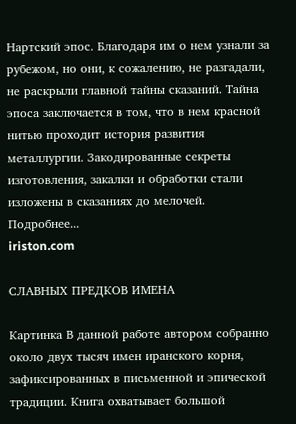Нартский эпос. Благодаря им о нем узнали за рубежом, но они, к сожалению, не разгадали, не раскрыли главной тайны сказаний. Тайна эпоса заключается в том, что в нем красной нитью проходит история развития металлургии. Закодированные секреты изготовления, закалки и обработки стали изложены в сказаниях до мелочей.
Подробнее...
iriston.com

СЛАВНЫХ ПРЕДКОВ ИМЕНА

Картинка В данной работе автором собранно около двух тысяч имен иранского корня, зафиксированных в письменной и эпической традиции. Книга охватывает большой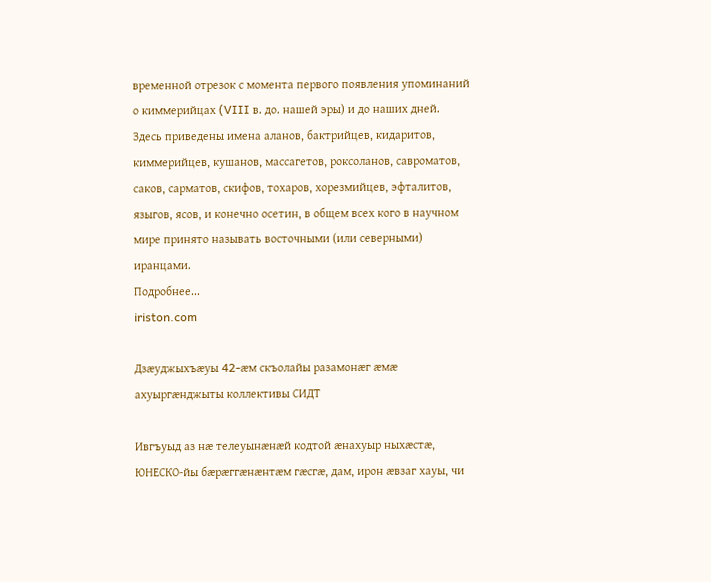временной отрезок с момента первого появления упоминаний о киммерийцах (VIII в. до. нашей эры) и до наших дней. Здесь приведены имена аланов, бактрийцев, кидаритов, киммерийцев, кушанов, массагетов, роксоланов, савроматов, саков, сарматов, скифов, тохаров, хорезмийцев, эфталитов, языгов, ясов, и конечно осетин, в общем всех кого в научном мире принято называть восточными (или северными) иранцами.
Подробнее...
iriston.com

Дзæуджыхъæуы 42-æм скъолайы разамонæг æмæ ахуыргæнджыты коллективы СИДТ

Ивгъуыд аз нæ телеуынæнæй кодтой æнахуыр ныхæстæ, ЮНЕСКО-йы бæрæггæнæнтæм гæсгæ, дам, ирон æвзаг хауы, чи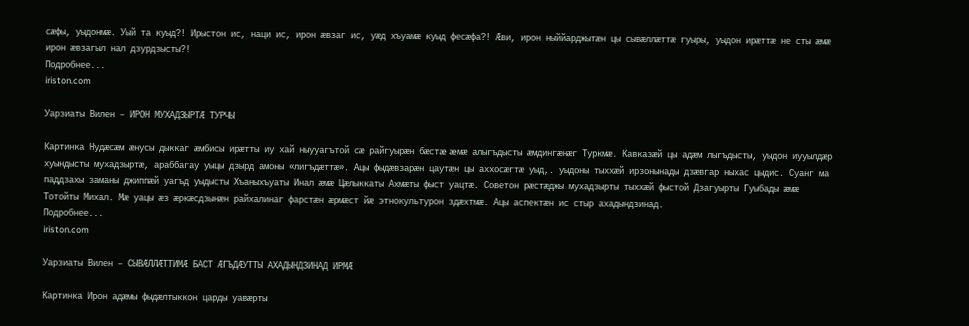сæфы, уыдонмæ. Уый та куыд?! Ирыстон ис, наци ис, ирон æвзаг ис, уæд хъуамæ куыд фесæфа?! Æви, ирон ныййарджытæн цы сывæллæттæ гуыры, уыдон ирæттæ не сты æмæ ирон æвзагыл нал дзурдзысты?!
Подробнее...
iriston.com

Уарзиаты Вилен – ИРОН МУХАДЗЫРТÆ ТУРЧЫ

Картинка Нудæсæм æнусы дыккаг æмбисы ирæтты иу хай ныууагътой сæ райгуырæн бæстæ æмæ алыгъдысты æмдингæнæг Туркмæ. Кавказæй цы адæм лыгъдысты, уыдон иууылдæр хуындысты мухадзыртæ, араббагау уыцы дзырд амоны «лигъдæттæ». Ацы фыдæвзарæн цаутæн цы аххосæгтæ уыд,. уыдоны тыххæй ирзонынады дзæвгар ныхас цыдис. Суанг ма паддзахы заманы джиппæй уагъд уыдысты Хъаныхъуаты Инал æмæ Цæлыккаты Ахмæты фыст уацтæ. Советон рæстæджы мухадзырты тыххæй фыстой Дзагуырты Гуыбады æмæ Тотойты Михал. Мæ уацы æз æркæсдзынæн райхалинаг фарстæн æрмæст йæ этнокультурон здæхтмæ. Ацы аспектæн ис стыр ахадындзинад.
Подробнее...
iriston.com

Уарзиаты Вилен – СЫВÆЛЛÆТТИМÆ БАСТ ÆГЪДÆУТТЫ АХАДЫНДЗИНАД ИРМÆ

Картинка Ирон адæмы фыдæлтыккон царды уавæрты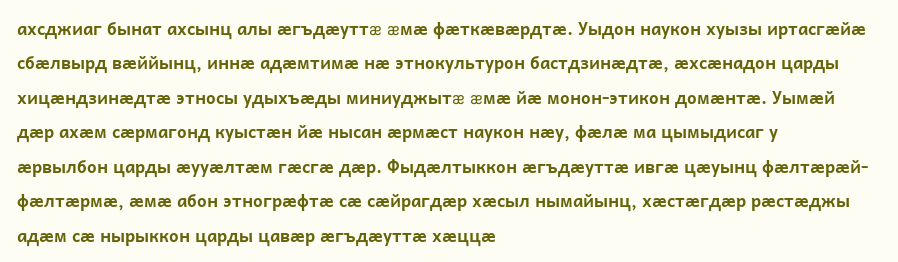ахсджиаг бынат ахсынц алы æгъдæуттæ æмæ фæткæвæрдтæ. Уыдон наукон хуызы иртасгæйæ сбæлвырд вæййынц, иннæ адæмтимæ нæ этнокультурон бастдзинæдтæ, æхсæнадон царды хицæндзинæдтæ этносы удыхъæды миниуджытæ æмæ йæ монон-этикон домæнтæ. Уымæй дæр ахæм сæрмагонд куыстæн йæ нысан æрмæст наукон нæу, фæлæ ма цымыдисаг у æрвылбон царды æууæлтæм гæсгæ дæр. Фыдæлтыккон æгъдæуттæ ивгæ цæуынц фæлтæрæй-фæлтæрмæ, æмæ абон этногрæфтæ сæ сæйрагдæр хæсыл нымайынц, хæстæгдæр рæстæджы адæм сæ нырыккон царды цавæр æгъдæуттæ хæццæ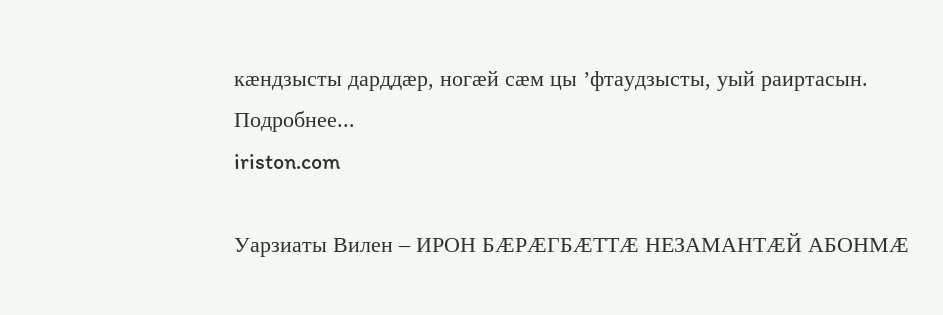кæндзысты дарддæр, ногæй сæм цы ’фтаудзысты, уый раиртасын.
Подробнее...
iriston.com

Уарзиаты Вилен – ИРОН БÆРÆГБÆТТÆ НЕЗАМАНТÆЙ АБОНМÆ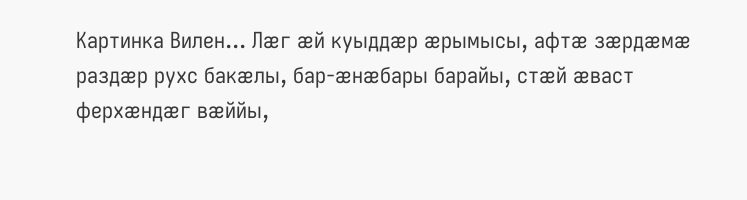Картинка Вилен... Лæг æй куыддæр æрымысы, афтæ зæрдæмæ раздæр рухс бакæлы, бар-æнæбары барайы, стæй æваст ферхæндæг вæййы,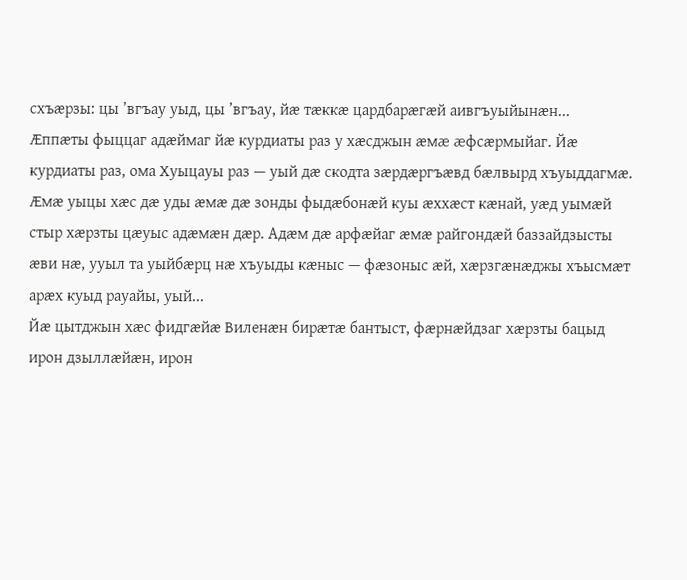схъæрзы: цы ’вгъау уыд, цы ’вгъау, йæ тæккæ цардбарæгæй аивгъуыйынæн...
Æппæты фыццаг адæймаг йæ курдиаты раз у хæсджын æмæ æфсæрмыйаг. Йæ курдиаты раз, ома Хуыцауы раз — уый дæ скодта зæрдæргъæвд бæлвырд хъуыддагмæ. Æмæ уыцы хæс дæ уды æмæ дæ зонды фыдæбонæй куы æххæст кæнай, уæд уымæй стыр хæрзты цæуыс адæмæн дæр. Адæм дæ арфæйаг æмæ райгондæй баззайдзысты æви нæ, ууыл та уыйбæрц нæ хъуыды кæныс — фæзоныс æй, хæрзгæнæджы хъысмæт арæх куыд рауайы, уый...
Йæ цытджын хæс фидгæйæ Виленæн бирæтæ бантыст, фæрнæйдзаг хæрзты бацыд ирон дзыллæйæн, ирон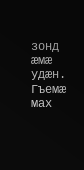зонд æмæ удæн.
Гъемæ мах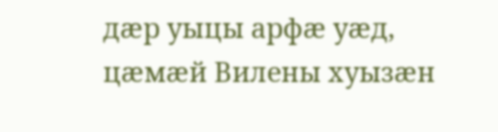дæр уыцы арфæ уæд, цæмæй Вилены хуызæн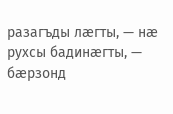разагъды лæгты, — нæ рухсы бадинæгты, — бæрзонд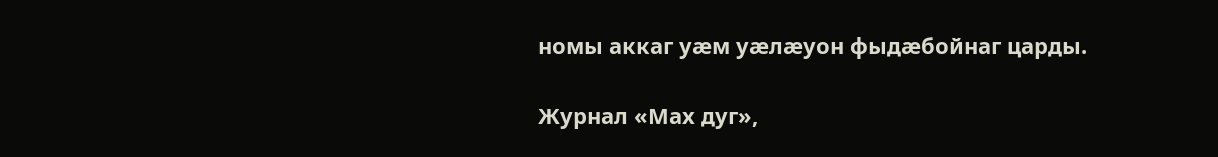номы аккаг уæм уæлæуон фыдæбойнаг царды.

Журнал «Мах дуг»,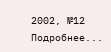2002, №12
Подробнее...